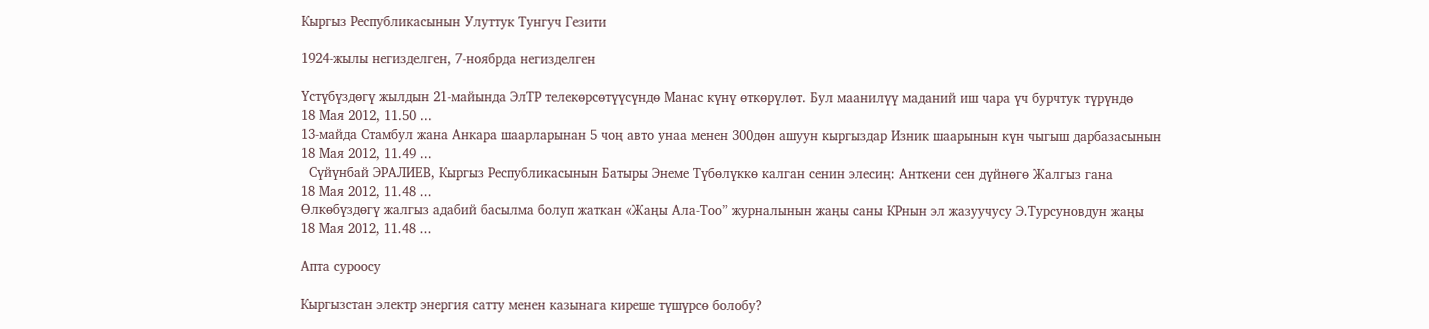Кыргыз Республикасынын Улуттук Тунгуч Гезити

1924-жылы негизделген, 7-ноябрда негизделген

Үстүбүздөгү жылдын 21-майында ЭлТР телекөрсөтүүсүндө Манас күнү өткөрүлөт. Бул маанилүү маданий иш чара үч бурчтук түрүндө
18 Мая 2012, 11.50 ...
13-майда Стамбул жана Анкара шаарларынан 5 чоң авто унаа менен 300дөн ашуун кыргыздар Изник шаарынын күн чыгыш дарбазасынын
18 Мая 2012, 11.49 ...
  Сүйүнбай ЭРАЛИЕВ, Кыргыз Республикасынын Батыры Энеме Түбөлүккө калган сенин элесиң: Анткени сен дүйнөгө Жалгыз гана
18 Мая 2012, 11.48 ...
Өлкөбүздөгү жалгыз адабий басылма болуп жаткан «Жаңы Ала-Тоо” журналынын жаңы саны КРнын эл жазуучусу Э.Турсуновдун жаңы
18 Мая 2012, 11.48 ...

Апта суроосу

Кыргызстан электр энергия сатту менен казынага киреше түшүрсө болобу?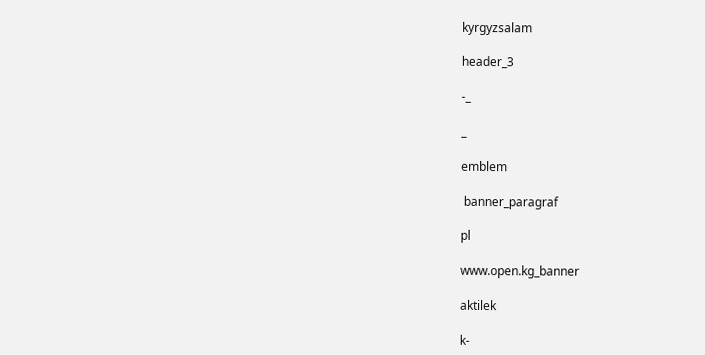kyrgyzsalam

header_3

-_

_

emblem

 banner_paragraf

pl

www.open.kg_banner

aktilek

k-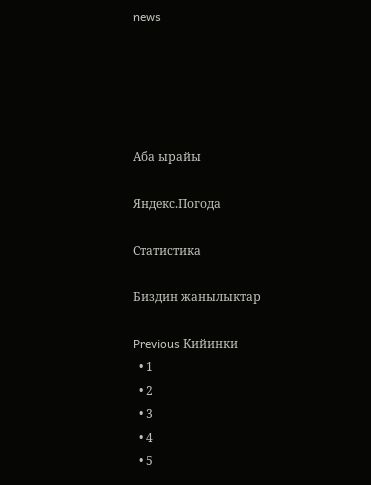news





Аба ырайы

Яндекс.Погода

Статистика

Биздин жанылыктар

Previous Кийинки
  • 1
  • 2
  • 3
  • 4
  • 5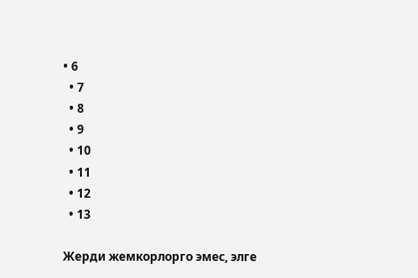• 6
  • 7
  • 8
  • 9
  • 10
  • 11
  • 12
  • 13

Жерди жемкорлорго эмес, элге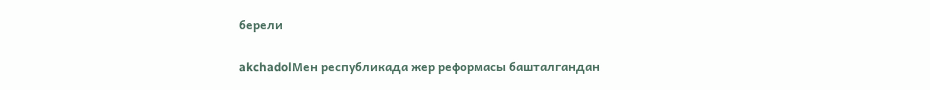берели

akchadolМен республикада жер реформасы башталгандан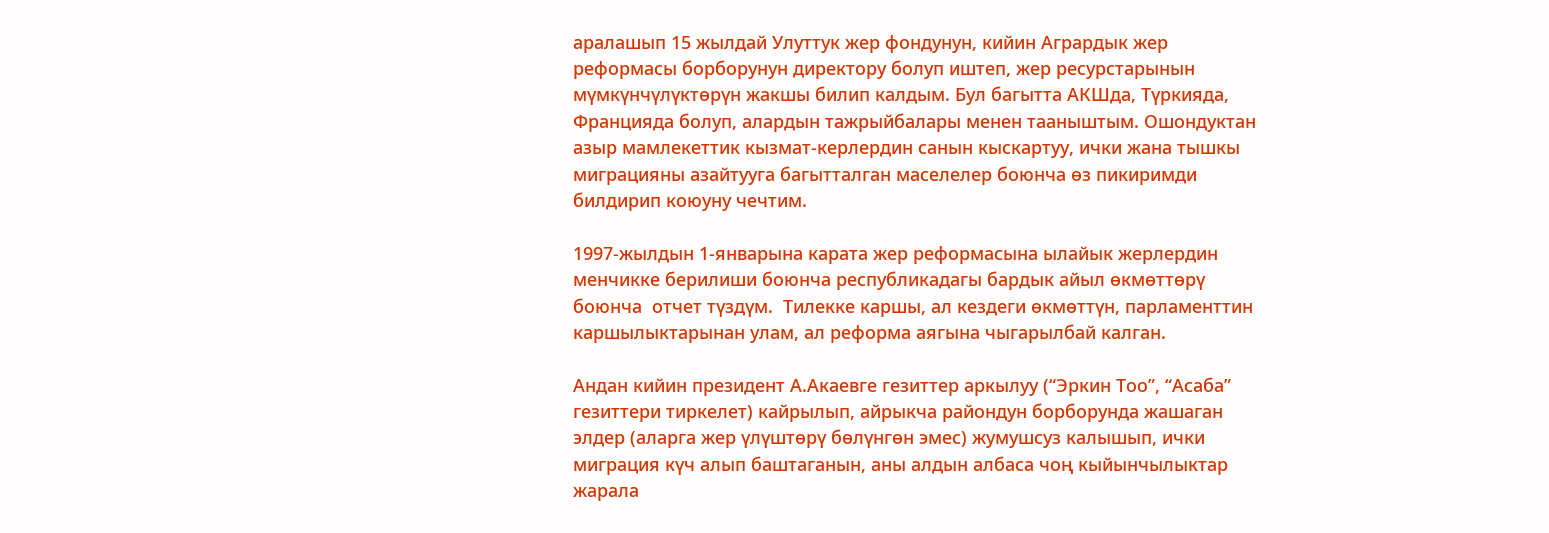аралашып 15 жылдай Улуттук жер фондунун, кийин Агрардык жер реформасы борборунун директору болуп иштеп, жер ресурстарынын мүмкүнчүлүктөрүн жакшы билип калдым. Бул багытта АКШда, Түркияда, Францияда болуп, алардын тажрыйбалары менен тааныштым. Ошондуктан азыр мамлекеттик кызмат-керлердин санын кыскартуу, ички жана тышкы миграцияны азайтууга багытталган маселелер боюнча өз пикиримди билдирип коюуну чечтим.

1997-жылдын 1-январына карата жер реформасына ылайык жерлердин менчикке берилиши боюнча республикадагы бардык айыл өкмөттөрү боюнча  отчет түздүм.  Тилекке каршы, ал кездеги өкмөттүн, парламенттин каршылыктарынан улам, ал реформа аягына чыгарылбай калган.

Андан кийин президент А.Акаевге гезиттер аркылуу (“Эркин Тоо”, “Асаба” гезиттери тиркелет) кайрылып, айрыкча райондун борборунда жашаган элдер (аларга жер үлүштөрү бөлүнгөн эмес) жумушсуз калышып, ички миграция күч алып баштаганын, аны алдын албаса чоң кыйынчылыктар жарала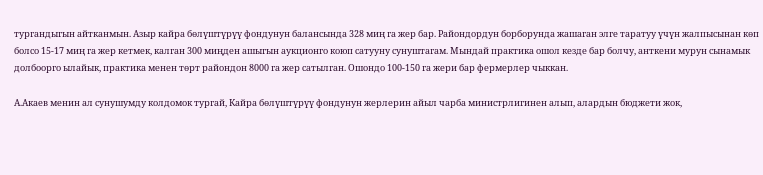тургандыгын айтканмын. Азыр кайра бөлүштүрүү фондунун балансында 328 миң га жер бар. Райондордун борборунда жашаган элге таратуу үчүн жалпысынан көп болсо 15-17 миң га жер кетмек, калган 300 миңден ашыгын аукционго коюп сатууну сунуштагам. Мындай практика ошол кезде бар болчу, анткени мурун сынамык долбоорго ылайык, практика менен төрт райондон 8000 га жер сатылган. Ошондо 100-150 га жери бар фермерлер чыккан.

А.Акаев менин ал сунушумду колдомок тургай, Кайра бөлүштүрүү фондунун жерлерин айыл чарба министрлигинен алып, алардын бюджети жок,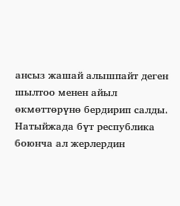ансыз жашай алышпайт деген шылтоо менен айыл өкмөттөрүнө бердирип салды. Натыйжада бүт республика боюнча ал жерлердин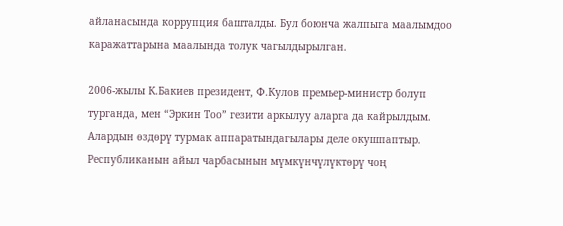айланасында коррупция башталды. Бул боюнча жалпыга маалымдоо каражаттарына маалында толук чагылдырылган.

2006-жылы К.Бакиев президент, Ф.Кулов премьер-министр болуп турганда, мен “Эркин Тоо” гезити аркылуу аларга да кайрылдым. Алардын өздөрү турмак аппаратындагылары деле окушпаптыр. Республиканын айыл чарбасынын мүмкүнчүлүктөрү чоң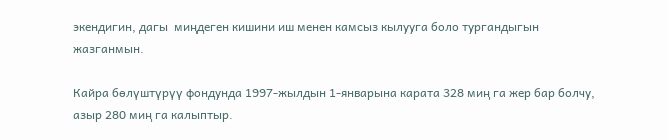экендигин, дагы  миңдеген кишини иш менен камсыз кылууга боло тургандыгын жазганмын.

Кайра бөлүштүрүү фондунда 1997-жылдын 1-январына карата 328 миң га жер бар болчу, азыр 280 миң га калыптыр.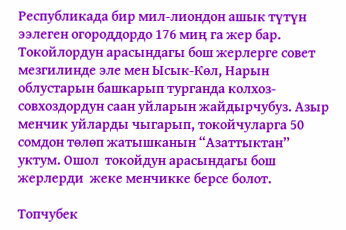Республикада бир мил-лиондон ашык түтүн ээлеген огороддордо 176 миң га жер бар. Токойлордун арасындагы бош жерлерге совет мезгилинде эле мен Ысык-Көл, Нарын облустарын башкарып турганда колхоз-совхоздордун саан уйларын жайдырчубуз. Азыр менчик уйларды чыгарып, токойчуларга 50 сомдон төлөп жатышканын “Азаттыктан” уктум. Ошол  токойдун арасындагы бош жерлерди  жеке менчикке берсе болот.

Топчубек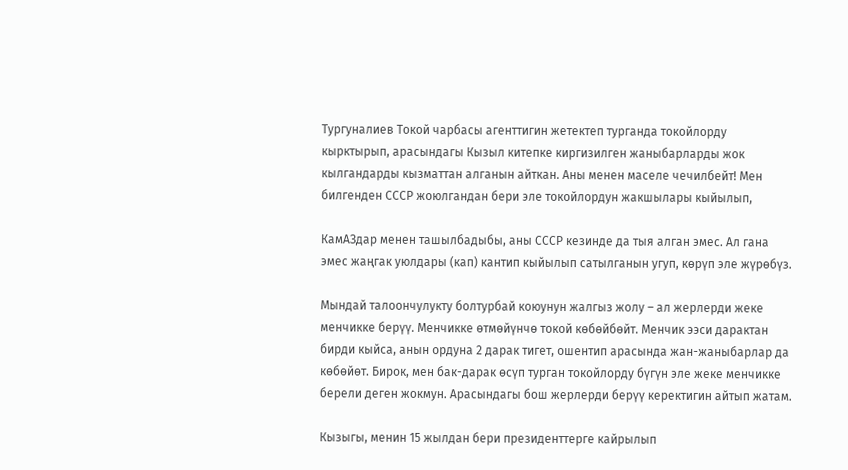Тургуналиев Токой чарбасы агенттигин жетектеп турганда токойлорду кырктырып, арасындагы Кызыл китепке киргизилген жаныбарларды жок кылгандарды кызматтан алганын айткан. Аны менен маселе чечилбейт! Мен билгенден СССР жоюлгандан бери эле токойлордун жакшылары кыйылып,

КамАЗдар менен ташылбадыбы, аны СССР кезинде да тыя алган эмес. Ал гана эмес жаңгак уюлдары (кап) кантип кыйылып сатылганын угуп, көрүп эле жүрөбүз.

Мындай талоончулукту болтурбай коюунун жалгыз жолу – ал жерлерди жеке менчикке берүү. Менчикке өтмөйүнчө токой көбөйбөйт. Менчик ээси дарактан бирди кыйса, анын ордуна 2 дарак тигет, ошентип арасында жан-жаныбарлар да көбөйөт. Бирок, мен бак-дарак өсүп турган токойлорду бүгүн эле жеке менчикке берели деген жокмун. Арасындагы бош жерлерди берүү керектигин айтып жатам.

Кызыгы, менин 15 жылдан бери президенттерге кайрылып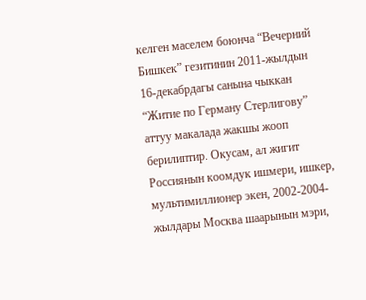келген маселем боюнча “Вечерний Бишкек” гезитинин 2011-жылдын 16-декабрдагы санына чыккан “Житие по Герману Стерлигову” аттуу макалада жакшы жооп берилиптир. Окусам, ал жигит Россиянын коомдук ишмери, ишкер, мультимиллионер экен, 2002-2004-жылдары Москва шаарынын мэри,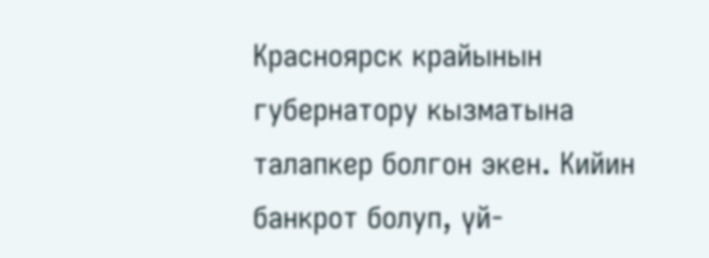Красноярск крайынын губернатору кызматына талапкер болгон экен. Кийин банкрот болуп, үй-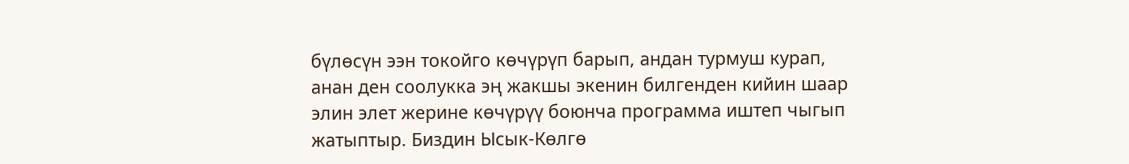бүлөсүн ээн токойго көчүрүп барып, андан турмуш курап, анан ден соолукка эң жакшы экенин билгенден кийин шаар элин элет жерине көчүрүү боюнча программа иштеп чыгып жатыптыр. Биздин Ысык-Көлгө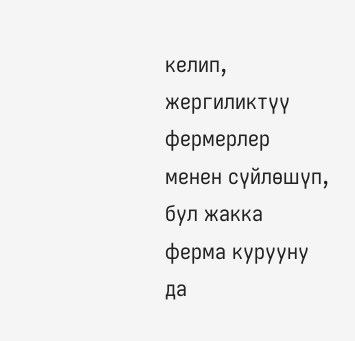келип, жергиликтүү фермерлер менен сүйлөшүп, бул жакка ферма курууну да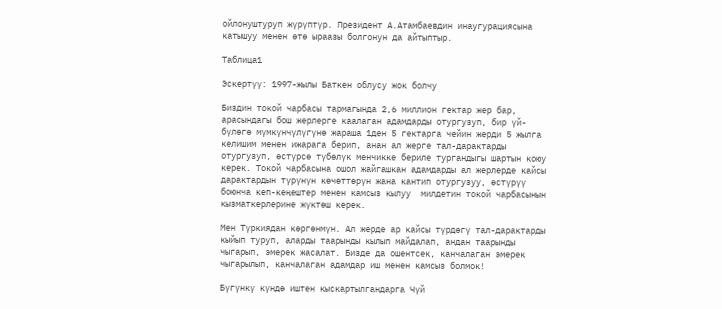ойлонуштуруп жүрүптүр. Президент А.Атамбаевдин инаугурациясына катышуу менен өтө ыраазы болгонун да айтыптыр.

Таблица1

Эскертүү: 1997-жылы Баткен облусу жок болчу

Биздин токой чарбасы тармагында 2,6 миллион гектар жер бар, арасындагы бош жерлерге каалаган адамдарды отургузуп, бир үй-бүлөгө мүмкүнчүлүгүнө жараша 1ден 5 гектарга чейин жерди 5 жылга келишим менен ижарага берип, анан ал жерге тал-дарактарды отургузуп, өстүрсө түбөлүк менчикке бериле тургандыгы шартын коюу керек. Токой чарбасына ошол жайгашкан адамдарды ал жерлерде кайсы дарактардын түрүнүн көчөттөрүн жана кантип отургузуу, өстүрүү боюнча кеп-кеңештер менен камсыз кылуу  милдетин токой чарбасынын кызматкерлерине жүктөш керек.

Мен Түркиядан көргөнмүн. Ал жерде ар кайсы түрдөгү тал-дарактарды кыйып туруп, аларды таарынды кылып майдалап, андан таарынды чыгарып, эмерек жасалат. Бизде да ошентсек, канчалаган эмерек чыгарылып, канчалаган адамдар иш менен камсыз болмок!

Бүгүнкү күндө иштен кыскартылгандарга Чүй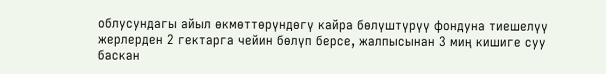облусундагы айыл өкмөттөрүндөгү кайра бөлүштүрүү фондуна тиешелүү жерлерден 2 гектарга чейин бөлүп берсе, жалпысынан 3 миң кишиге суу баскан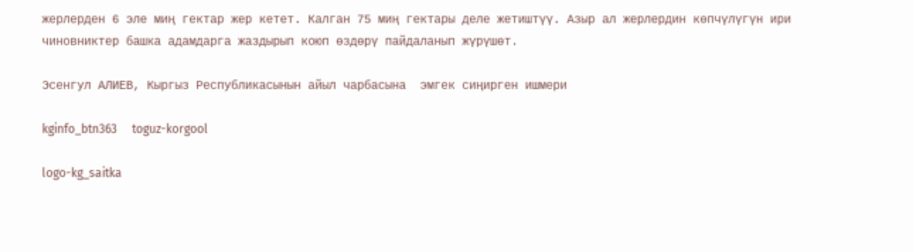жерлерден 6 эле миң гектар жер кетет. Калган 75 миң гектары деле жетиштүү. Азыр ал жерлердин көпчүлүгүн ири чиновниктер башка адамдарга жаздырып коюп өздөрү пайдаланып жүрүшөт.

Эсенгул АЛИЕВ, Кыргыз Республикасынын айыл чарбасына  эмгек сиңирген ишмери

kginfo_btn363     toguz-korgool

logo-kg_saitka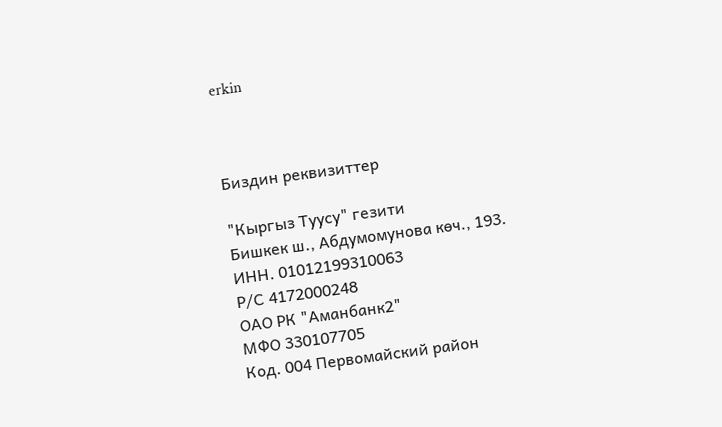erkin



Биздин реквизиттер

"Кыргыз Туусу" гезити
Бишкек ш., Абдумомунова көч., 193.
ИНН. 01012199310063
Р/С 4172000248
ОАО РК "Аманбанк2"
МФО 330107705
Код. 004 Первомайский район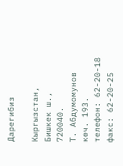Дарегибиз

Кыргызстан, Бишкек ш., 720040.
Т. Абдумомунов көч. 193.
телефон: 62-20-18
факс: 62-20-25